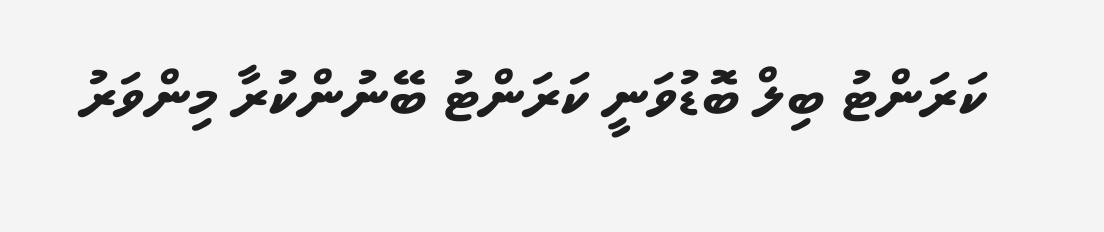ކަރަންޓު ބިލް ބޮޑުވަނީ ކަރަންޓު ބޭނުންކުރާ މިންވަރު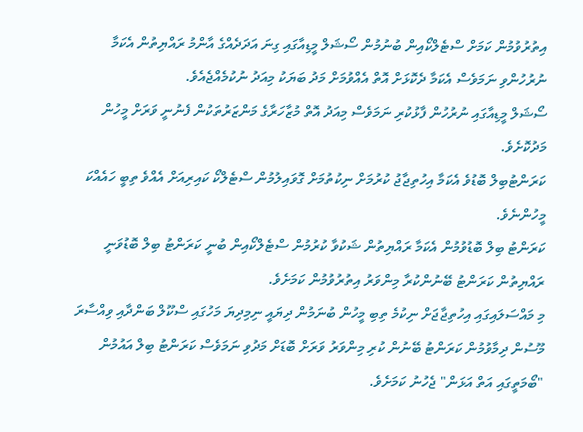އިތުރުވުމުން ކަމަށް ސްޓެލްކޯއިން ބުނުމުން ސޯޝަލް މީޑިއާގައި ގިނަ އަދަދެއްގެ އާންމު ރައްޔިތުން އެކަމާ ނުރުހުންވި ނަމަވެސް އެކަމާ ދެކޮޅަށް އޮތް އެއްވުމަށް މަދު ބަޔަކު މިއަދު ނުކުމެއްޖެއެވެ.
ސޯޝަލް މީޑިއާގައި ނުރުހުން ފާޅުކުރި ނަމަވެސް މިއަދު އޮތް މުޒާހަރާގެ މަންޒަރުތަކުން ފެނުނީ ވަރަށް މީހުން މަދުކޮށެވެ.
ކަރަންޓުބިލް ބޮޑުވެ އެކަމާ އިހުތިޖާޖު ކުރުމަށް ނިކުތުމަށް ގޮވައިލުމުން ސްޓެލްކޯ ކައިރިއަށް އެއްވެ ތިބީ ހައެއްކަ މީހުންނެވެ.
ކަރަންޓު ބިލް ބޮޑުވުމުން އެކަމާ ރައްޔިތުން ޝަކުވާ ކުރުމުން ސްޓެލްކޯއިން ބުނީ ކަރަންޓު ބިލް ބޮޑުވަނީ ރައްޔިތުން ކަރަންޓު ބޭނުންކުރާ މިންވަރު އިތުރުވުމުން ކަމަށެވެ.
މި މައްސަލައިގައި އިހުތިޖާޖަށް ނިކުމެ ތިބި މީހުން ބުނަމުން ދިޔައީ ނިމިދިޔަ މަހުގައި ސްކޫލް ބަންދާއި ވިއްސާރަ މޫސުން ދިމާވުމުން ކަރަންޓު ބޭނުން ކުރި މިންވަރު ވަރަށް ބޮޑަށް މަދުވި ނަމަވެސް ކަރަންޓު ބިލް އައުމުން "ބޯމަތީގައި އަތް އަޅަން" ޖެހުނު ކަމަށެވެ.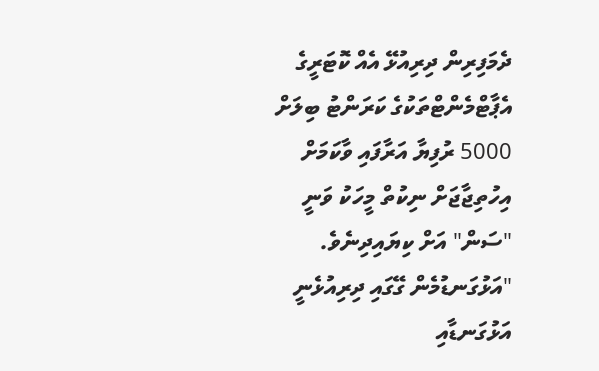ދެމަފިރިން ދިރިއުޅޭ އެއް ކޮޓަރީގެ އެޕާޓްމެންޓްތަކުގެ ކަރަންޓު ބިލަށް 5000 ރުފިޔާ އަރާފައި ވާކަމަށް އިހުތިޖާޖަށް ނިކުތް މީހަކު ވަނީ "ސަން" އަށް ކިޔައިދިނެވެ.
"އަޅުގަނޑުމެން ގޭގައި ދިރިއުޅެނީ އަޅުގަނޑާއި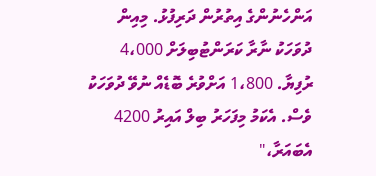އަންހެނުންގެ އިތުރުން ދަރިފުޅު. މިއިން ދުވަހަކު ނާރާ ކަރަންޓުބިލަށް 4،000 ރުފިޔާ. 1،800 އަށްވުރެ ބޮޑެއް ނުވޭ ދުވަހަކު ވެސް. އެކަމު މިފަހަރު ބިލް އައިރު 4200 އެބައަރާ،"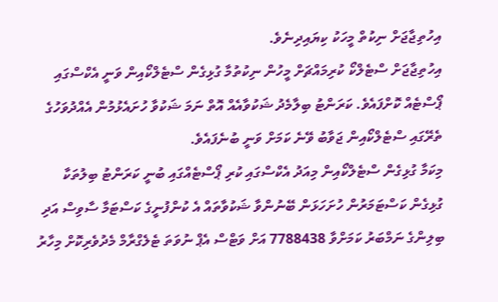އިހުތިޖާޖަށް ނިކުތް މީހަކު ކިޔައިދިނެވެ.
އިހުތިޖާޖަށް ސްޓެލްކޯ ކުރިމައްޗަށް މީހުން ނިކުތުމާ ގުޅިގެން ސްޓެލްކޯއިން ވަނީ އެކްސްގައި ޕޯސްޓެއް ކޮށްފައެވެ. ކަރަންޓު ބިލާމެދު ޝަކުވާއެއް އޮތް ނަމަ ޝަކުވާ ހުށައެޅުމުން އެއްދުވަހުގެ ތެރޭގައި ސްޓެލްކޯއިން ޖަވާބު ވޭނެ ކަމަށް ވަނީ ބުނެފައެވެ.
މިކަމާ ގުޅިގެން ސްޓެލްކޯއިން މިއަދު އެކްސްގައި ކުރި ޕޯސްޓެއްގައި ބުނީ ކަރަންޓު ބިލުތަކާ ގުޅިގެން ކަސްޓަމަރުން ހުށަހަޅަން ބޭނުންވާ ޝަކުވާތައް އެ ކުންފުނީގެ ކަސްޓަމާ ސާވިސް އަދި ބިލިންގެ ނަމްބަރު ކަމަށްވާ 7788438 އަށް ވަޓްސް އެޕް ނުވަތަ ޓެލެގްރާމް މެދުވެރިކޮށް މިހާރު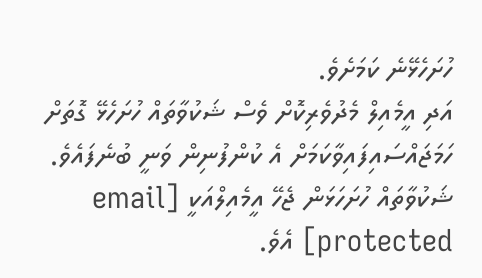ހުށަހެޅޭނެ ކަމަށެވެ.
އަދި އީމެއިލް މެދުވެރިކޮށް ވެސް ޝަކުވާތައް ހުށަހެޅޭ ގޮތަށް ހަމަޖައްސައިފައިވާކަމަށް އެ ކުންފުނިން ވަނީ ބުނެފައެވެ. ޝަކުވާތައް ހުށަހަޅަން ޖެހޭ އީމެއިލްއަކީ [email protected] އެވެ.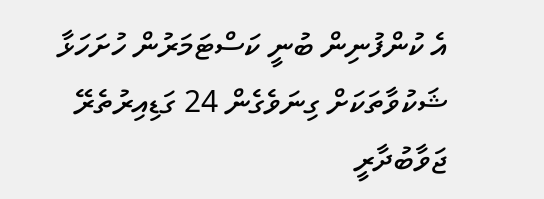އެ ކުންފުނިން ބުނީ ކަސްޓަމަރުން ހުށަހަޅާ ޝަކުވާތަކަށް ގިނަވެގެން 24 ގަޑިއިރުތެރޭ ޖަވާބުދާރީ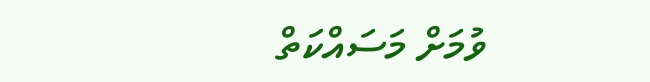ވުމަށް މަސައްކަތް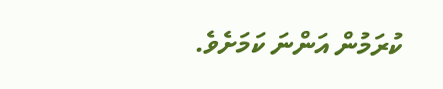ކުރަމުން އަންނަ ކަމަށެވެ.